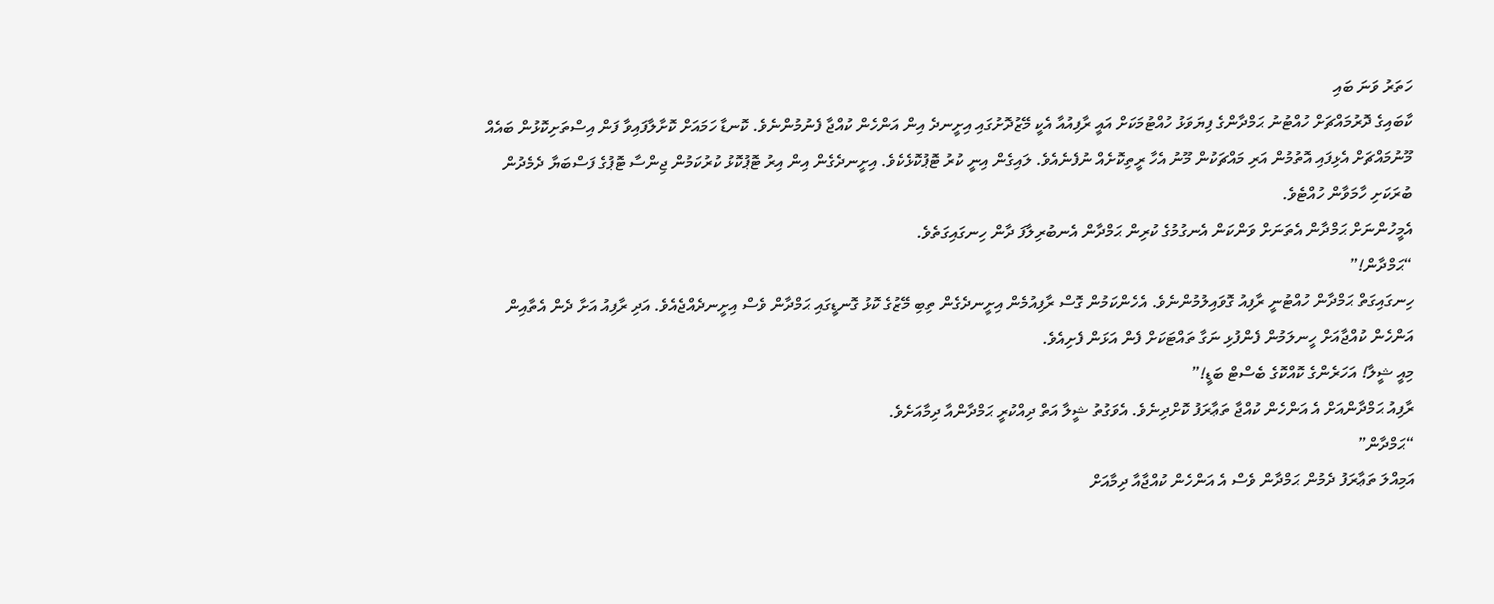ހަތަރު ވަނަ ބައި
ކާބައިގެ ދޮރުމައްޗަށް ހުއްޓުނު ޙަމްދާންގެ ފިޔަވަޅު ހުއްޓުމަކަށް އައީ ރާފިއުއާ އެކީ މޭޒުދޮށުގައި އިށީނދެ އިން އަންހެން ކުއްޖާ ފެނުމުންނެވެ. ކޮނޑާ ހަމައަށް ކޮށާލާފައިވާ ފަން އިސްތަށިކޮޅުން ބައެއް މޫނުމައްޗަށް އެޅިފައި އޮތުމުން އަރި މައްޗަކުން މޫނު އެހާ ރީތިކޮށެއް ނުފެނެއެވެ. ލައިގެން އިނީ ކުރު ޓޮޕުކޮޅެކެވެ. އިށީނދެގެން އިން އިރު ޓޮޕުކޮޅު ކުރުކަމުން ޖިންސާ ޓޮޕުގެ ފަސްބަޔާ ދެމެދުން ބުރަކަށި ހާމަވާން ހުއްޓެވެ.
އެމީހުންނަށް ޙަމްދާން އެތަނަށް ވަންކަން އެނގުމުގެ ކުރިން ޙަމްދާން އެނބުރިލާފަ ދާން ހިނގައިގަތެވެ.
“ޙަމްދާން!”
ހިނގައިގަތް ޙަމްދާން ހުއްޓުނީ ރާފިއު ގޮވައިލުމުންނެވެ. އެހެންކަމުން ގޮސް ރާފިއުމެން އިށީނދެގެން ތިބި މޭޒުގެ ކޮޅު ގޮނޑީގައި ޙަމްދާން ވެސް އިށީނދެއްޖެއެވެ. އަދި ރާފިއު އަށާ ދެން އެތާއިން އަންހެން ކުއްޖާއަށް ހީނލަމުން ފެންފުޅި ނަގާ ތައްޓަކަށް ފެން އަޅަން ފެށިއެވެ.
މިއީ ޝީލާ! އަހަރެންގެ ކޮއްކޮގެ ބެސްޓް ބަޑީ!”
ރާފިއު ޙަމްދާންއަށް އެ އަންހެން ކުއްޖާ ތަޢާރަފު ކޮށްދިނެވެ. އެވަގުތު ޝީލާ އަތް ދިއްކުރީ ޙަމްދާންއާ ދިމާއަށެވެ.
“ޙަމްދާން”
އަމިއްލަ ތަޢާރަފު ދެމުން ޙަމްދާން ވެސް އެ އަންހެން ކުއްޖާއާ ދިމާއަށް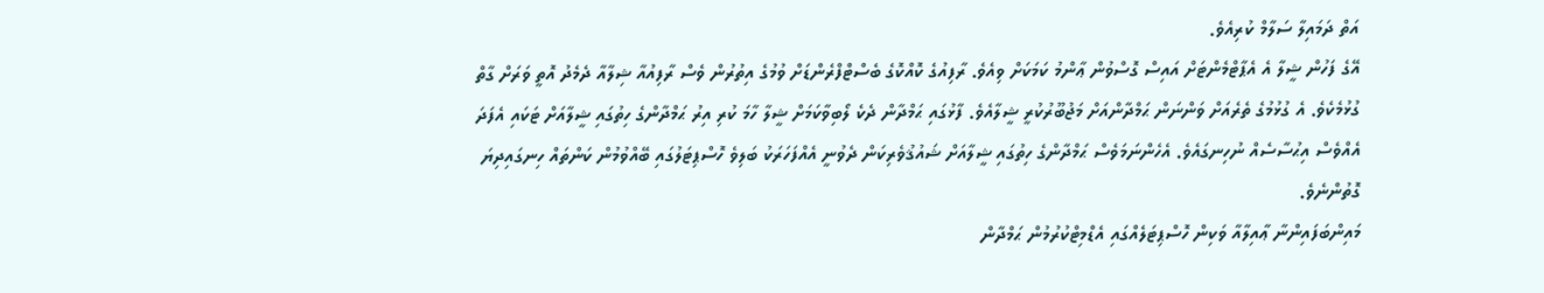އަތް ދަމައިލާ ސަލާމް ކުރިއެވެ.
އޭގެ ފަހުން ޝީލާ އެ އެޕާޓްމެންޓަށް އައިސް ގޮސްވުން ޢާންމު ކަމަކަށް ވިއެވެ. ރާފިއުގެ ކޮއްކޮގެ ބެސްޓްފްރެންޑަށް ވުމުގެ އިތުރުން ވެސް ރާފިއުއާ ޝިލާއާ ދެމެދު އޮތީ ވަރަށް ގާތް ގުޅުމެކެވެ. އެ ގުޅުމުގެ ތެރެއަށް ވަންނަން ޙަމްދާންއަށް މަޖުބޫރުކުރީ ޝީލާއެވެ. ފާޅުގައި ޙަމްދާން ދެކެ ލޯބިވާކަމަށް ޝީލާ ހާމަ ކުރި އިރު ޙަމްދާންގެ ހިތުގައި ޝީލާއަށް ޓަކައި އެފަދަ އެއްވެސް އިޙުސާސެއް ނުހިނގައެވެ. އެހެންނަމަވެސް ޙަމްދާންގެ ހިތުގައި ޝީލާއަށް ޝައުޤުވެރިކަން ދެވުނީ އެއްފަހަރަކު ބަލިވެ ހޮސްޕިޓަލުގައި ބޭއްވުމުން ކަންތައް ހިނގައިދިޔަ ގޮތުންނެވެ.
މައިންބަފައިންނާ ޢާއިލާއާ ވަކިން ހޮސްޕިޓަލެއްގައި އެޑްމިޓްކުރުމުން ޙަމްދާން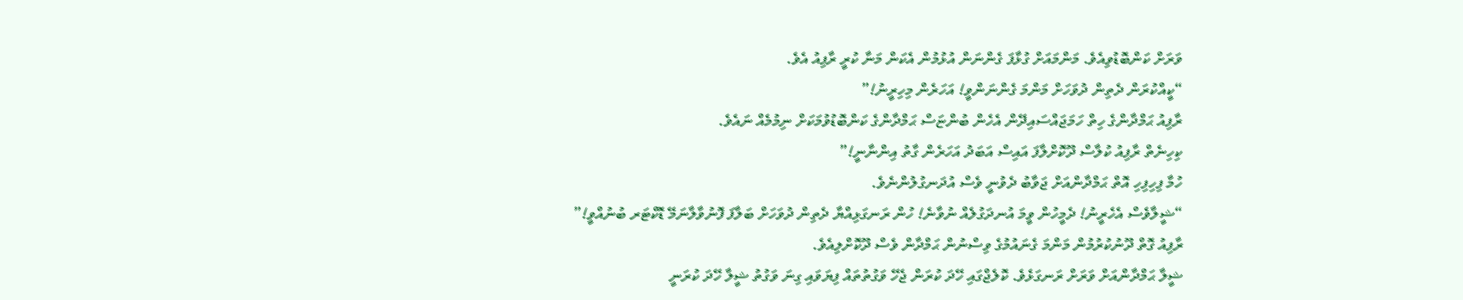ވަރަށް ކަންބޮޑުވިއެވެ. މަންމައަށް ގުޅާފަ ގެންނަން އުޅުމުން އެކަން މަނާ ކުރީ ރާފިއު އެވެ.
“ކީއްކުރަން ދެތިން ދުވަހަށް މަންމަ ގެންނަންވީ! އަހަރެން މިހިރީނު!”
ރާފިއު ޙަމްދާންގެ ހިތް ހަމަޖައްސައިދޭން އެހެން ބުންޏަސް ޙަމްދާންގެ ކަންބޮޑުވުމަކަށް ނިމުމެއް ނައެވެ.
ކިހިނެތް ރާފިއު ކުލާސް ދޫކޮށްލާފަ އައިސް އަބަދު އަހަރެން ގާތު އިންނާނީ!”
ހުމާ ފިހިފިހި އޮތް ޙަމްދާންއަށް ޖަވާބު ދެވުނީ ވެސް އުދަނގުލުންނެވެ.
“ޝީލާވެސް އެހެރީނު! ދެމީހުން ވީމަ އުނދަގުލެއް ނުވާނެ! ހުން ރަނގަޅިއްޔާ ދެތިން ދުވަހަށް ބަލާފަ ފޮނުވާލާނަމޭ ޑޮކްޓަރ ބުނުއްވީ!”
ރާފިއު ގޮތް ދޫނުކުރުމުން މަންމަ ގެނައުމުގެ ވިސްނުން ޙަމްދާން ވެސް ދޫކޮށްލިއެވެ.
ޝީލާ ޙަމްދާންއަށް ވަރަށް ރަނގަޅެވެ. ކޮލެޖްގައި ހޭދަ ކުރަން ޖެހޭ ވަގުތުތައް ފިޔަވައި ގިނަ ވަގުތު ޝީލާ ހޭދަ ކުރަނީ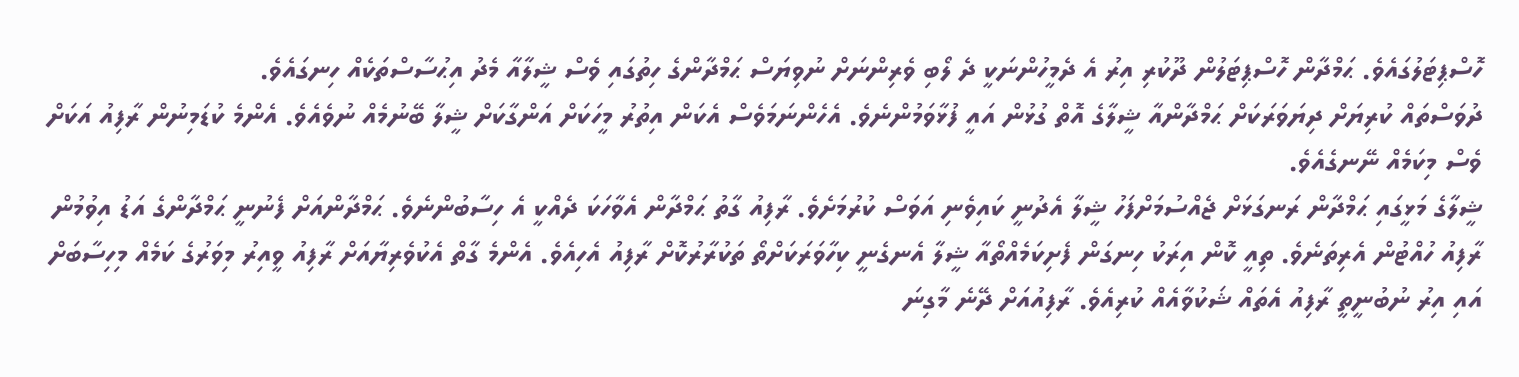ހޮސްޕިޓަލުގައެވެ. ޙަމްދާން ހޮސްޕިޓަލުން ދޫކުރި އިރު އެ ދެމީހުންނަކީ ދެ ލޯބި ވެރިންނަށް ނުވިޔަސް ޙަމްދާންގެ ހިތުގައި ވެސް ޝީލާއާ މެދު އިޙުސާސްތަކެއް ހިނގައެވެ.
ދުވަސްތައް ކުރިޔަށް ދިޔަވަރަކަށް ޙަމްދާންއާ ޝީލާގެ އޮތް ގުޅުން އައީ ފުޅާވަމުންނެވެ. އެހެންނަމަވެސް އެކަން އިތުރު މީހަކަށް އަންގާކަށް ޝީލާ ބޭނުމެއް ނުވެއެވެ. އެންމެ ކުޑަމިނުން ރާފިއު އަކަށް ވެސް މިކަމެއް ނޭނގެއެވެ.
ޝީލާގެ މަޅީގައި ޙަމްދާން ރަނގަޅަށް ޖެއްސުމަށްފަހު ޝީލާ އެދުނީ ކައިވެނި އަވަސް ކުރުމަށެވެ. ރާފިއު ގާތު ޙަމްދާން އެވާހަކަ ދެއްކީ އެ ހިސާބުންނެވެ. ޙަމްދާންއަށް ފެނުނީ ޙަމްދާންގެ އަޑު އިވުމުން ރާފިއު ހުއްޓުން އެރިތަނެވެ. ތިއީ ކޮން އިރަކު ހިނގަން ފެށިކަމެއްތޯއާ ޝީލާ އެނގެނީ ކިހާވަރަކަށްތޯ ތަކުރާރުކޮށް ރާފިއު އެހިއެވެ. އެންމެ ގާތް އެކުވެރިޔާއަށް ރާފިއު ވީއިރު މިވަރުގެ ކަމެއް މިހިސާބަށް އައި އިރު ނުބުނީތީ ރާފިއު އެތައް ޝަކުވާއެއް ކުރިއެވެ. ރާފިއުއަށް ދޭނެ މާގިނަ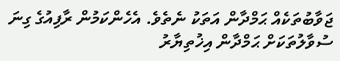ޖަވާބުތަކެއް ޙަމްދާން އަތަކު ނެތެވެ. އެހެންކަމުން ރާފިއުގެ ގިނަ ސުވާލުތަކަށް ޙަމްދާން އިޚުތިޔާރު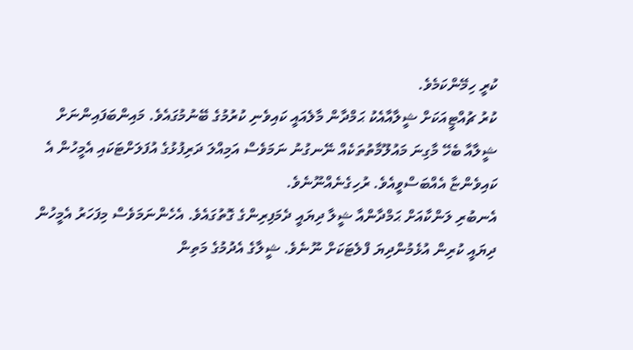ކުރީ ހިމޭންކަމެވެ.
ކުރު ޗުއްޓީއަކަށް ޝީލާއާއެކު ޙަމްދާން މާލެއައީ ކައިވެނި ކުރުމުގެ ބޭނުމުގައެވެ. މައިންބަފައިންނަށް ޝީލާއާ ބެހޭ މާގިނަ މައުލޫމާތުތަކެއް ނޭނގުނު ނަމަވެސް އަމިއްލަ ދަރިފުޅުގެ އުފަލަށްޓަކައި އެމީހުން އެ ކައިވެންޏާ އެއްބަސްވީއެވެ. ރުހިގެނެއްނޫނެވެ.
އެނބުރި ލަންކާއަށް ޙަމްދާންއާ ޝީލާ ދިޔައީ ދެމަފިރިންގެ ގޮތުގައެވެ. އެހެންނަމަވެސް މިފަހަރު އެމީހުން ދިޔައީ ކުރިން އުޅެމުންދިޔަ ފްލެޓަކަށް ނޫނެވެ. ޝީލާގެ އެދުމުގެ މަތިން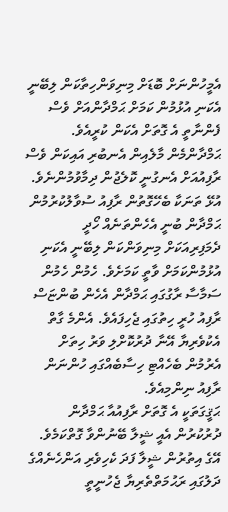އެމީހުންނަށް ބޮޑަށް މިނިވަންހިތާކަން ލިބޭނީ އެކަނި އުޅުމުން ކަމަށް ޙަމްދާންއަށް ވެސް ފެންނާތީ އެ ގޮތަށް އެކަން ކުރީއެވެ.
ޙަމްދާންމެން މާލެއިން އެނބުރި އައިކަން ވެސް ރާފިއުއަށް އެނގުނީ ކޮލެޖުން ދިމާވުމުންނެވެ. އުޅޭ ތަނަކާ ބެހޭގޮތުން ރާފިއު ސުވާލުކުރުމުން ޙަމްދާން ބުނީ އެހެންތަނެއް ހޯދީ ދެމަފިރިއަކަށް މިނިވަންކަން ލިބޭނީ އެކަނި އުޅުމުންކަމަށް ވާތީ ކަމަށެވެ. ހެމުން ހެމުން ސަމާސާ ރާގުގައި ޙަމްދާން އެހެން ބުންޏަސް ރާފިއު ހުރީ ހިތުގައި ޖެހިފައެވެ. އެންމެ ގާތް އެކުވެރިޔާ އޭނާ ދުރުކޮށްލި ވަރު ހިތަށް އެރުމުން ބެހެއްޓި ހިސާބެއްގައި ހުންނަން ރާފިއު ނިންމިއެވެ.
ޙަޤީގަތަކީ އެ ގޮތަށް ރާފިއުއާ ޙަމްދާން ދުރުކުރުން އެއީ ޝީލާ ބޭނުންވާ ގޮތްކަމެވެ. އޭގެ އިތުރުން ޝީލާ ފަދަ ކެހިވެރި އަންހެނެއްގެ ދަލުގައި ރަޙުމަތްތެރިޔާ ޖެހުނީތީ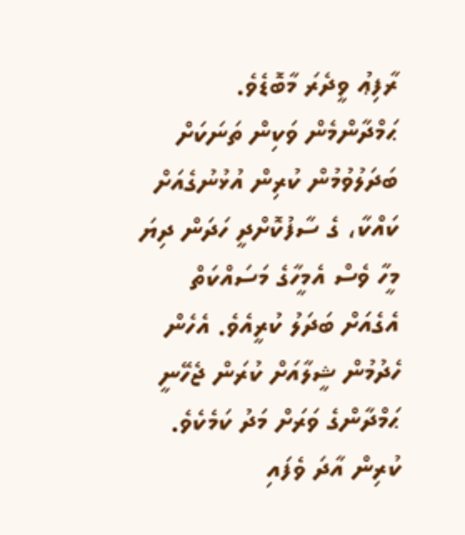ރާފިޢު ވީދެރަ މާބޮޑެވެ.
ޙަމްދާންމެން ވަކިން ތަނަކަށް ބަދަލުވުމުން ކުރިން އުޅުނުގެއަށް ކައްކާ، ގެ ސާފުކޮށްދީ ހަދަން ދިޔަ މީހާ ވެސް އެމީހާގެ މަސައްކަތް އެގެއަށް ބަދަލު ކުރީއެވެ. އެހެން ހެދުމުން ޝީލާއަށް ކުރަން ޖެހޭނީ ޙަމްދާންގެ ވަރަށް މަދު ކަމެކެވެ. ކުރިން އާދަ ވެފައި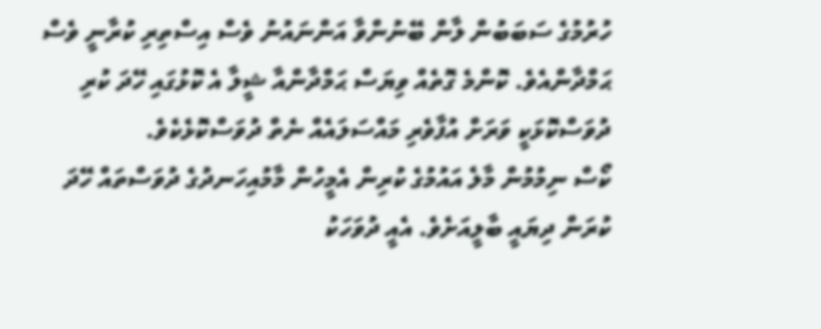ހުރުމުގެ ސަބަބުން ލާން ބޭނުންވާ އަންނައުނު ވެސް އިސްތިރި ކުރާނީ ވެސް ޙަމްދާންއެވެ. ކޮންމެ ގޮތެއް ވިޔަސް ޙަމްދާންއާ ޝީލާ އެ ކޮޅުގައި ހޭދަ ކުރި ދުވަސްކޮޅަކީ ވަރަށް އުފާވެރި މައްސަލައެއް ނެތް ދުވަސްކޮޅެކެވެ.
ކޯސް ނިމުމުން މާލެ އައުމުގެ ކުރިން އެމީހުން މާމުއިހަނދުގެ ދުވަސްތައް ހޭދަ ކުރަން ދިޔައީ ބާލީއަށެވެ. އެއީ ދުވަހަކު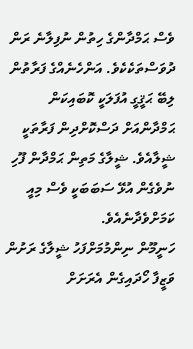ވެސް ޙަމްދާންގެ ހިތުން ނުފިލާނެ ރަން ދުވަސްތަކެކެވެ. އަންހެނެއްގެ ފަރާތުން ލިބޭ ޙަޤީގީ އުފަލަކީ ކޮބައިކަން ޙަމްދާންއަށް ދަސްކޮށްދިން ފަރާތަކީ ޝީލާއެވެ. ޝީލާގެ މަތިން ޙަމްދާން ފޫހި ނުވެގެން އުޅޭ ސަބަބަކީ ވެސް މިއީ ކަމަށްވެދާނެއެވެ.
ހަނީމޫން ނިންމުމަށްފަހު ޝީލާގެ ރަށުން ވަޒީފާ ހޯދައިގެން އެރަށަށް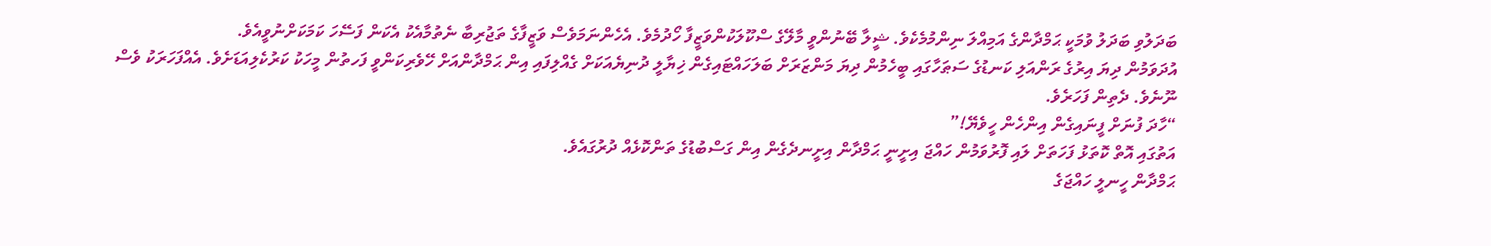ބަދަލުވި ބަދަލު ވުމަކީ ޙަމްދާންގެ އަމިއްލަ ނިންމުމެކެވެ. ޝީލާ ބޭނުންވީ މާލޭގެ ސްކޫލަކުންވަޒީފާ ހޯދުމެވެ. އެހެންނަމަވެސް ވަޒީފާގެ ތަޖުރިބާ ނެތުމާއެކު އެކަން ފަސޭހަ ކަމަކަށްނުވީއެވެ.
އުދަވަމުން ދިޔަ އިރުގެ ރަންއަލި ކަނޑުގެ ސަޠަހާގައި ބީހެމުން ދިޔަ މަންޒަރަށް ބަލަހައްޓައިގެން ޚިޔާލީ ދުނިޔެއަކަށް ގެއްލިފައި އިން ޙަމްދާންއަށް ހޭވެރިކަންވީ ފަހތުން މީހަކު ކަރުކެލިއަޑަށެވެ. އެއްފަހަރަކު ވެސް ނޫނެވެ. ދެތިން ފަހަރެވެ.
“ހާދަ ފުނަށް ފީނައިގެން އިންހެން ހީވެޔޭ!”
އަތުގައި އޮތް ކޮތަޅު ފަހަތަށް ލައި ފޮރުވަމުން ހައްޖަ އިށީނީ ޙަމްދާން އިށީނދެގެން އިން ގަސްބުޑުގެ ތަންކޮޅެއް ދުރުގައެވެ.
ޙަމްދާން ހީނލީ ހައްޖަގެ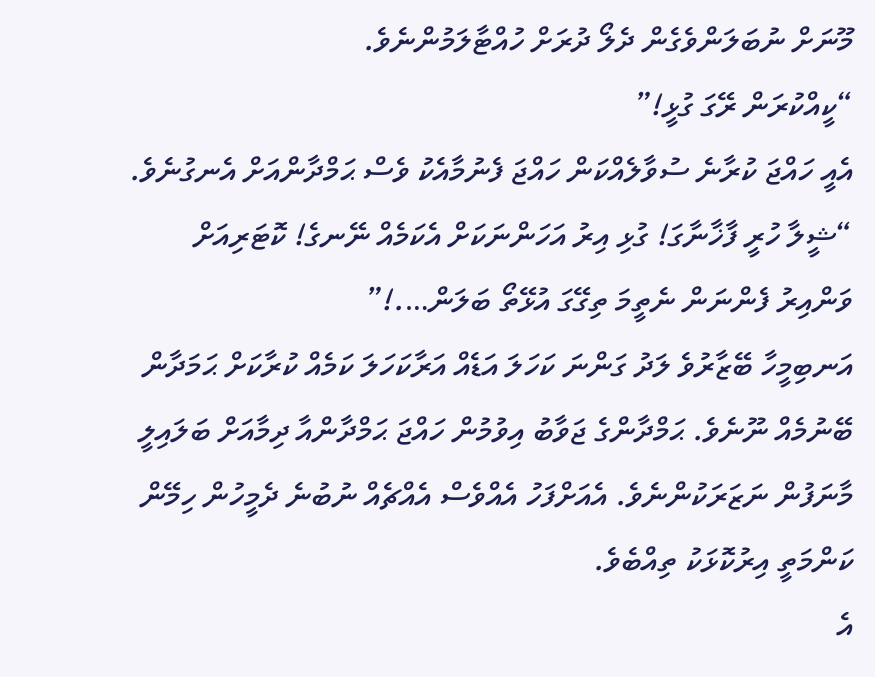މޫނަށް ނުބަލަންވެގެން ދެލޯ ދުރަށް ހުއްޓާލަމުންނެވެ.
“ކީއްކުރަން ރޭގަ ގުޅީ!”
އެއީ ހައްޖަ ކުރާނެ ސުވާލެއްކަން ހައްޖަ ފެނުމާއެކު ވެސް ޙަމްދާންއަށް އެނގުނެވެ.
“ޝީލާ ހުރީ ފާޚާނާގަ! ގުޅި އިރު އަހަންނަކަށް އެކަމެއް ނޭނގެ! ކޮޓަރިއަށް ވަންއިރު ފެންނަން ނެތީމަ ތިގޭގަ އުޅޭތޯ ބަލަން….!”
އަނބިމީހާ ބޭޒާރުވެ ލަދު ގަންނަ ކަހަލަ އަޑެއް އަރާކަހަލަ ކަމެއް ކުރާކަށް ޙަމަދާން ބޭނުމެއް ނޫނެވެ. ޙަމްދާންގެ ޖަވާބު އިވުމުން ހައްޖަ ޙަމްދާންއާ ދިމާއަށް ބަލައިލީ މާނަފުން ނަޒަރަކުންނެވެ. އެއަށްފަހު އެއްވެސް އެއްޗެއް ނުބުނެ ދެމީހުން ހިމޭން ކަންމަތީ އިރުކޮޅަކު ތިއްބެވެ.
އެ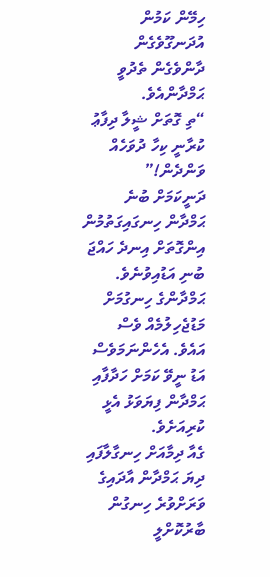ހިމޭން ކަމުން އުދަނގޫވެގެން ދާންވެގެން ތެދުވީ ޙަމްދާންއެވެ.
“ތި ގޮތަށް ޝީލާ ދިފާޢު ކުރާނީ ކިހާ ދުވަހެއް ވަންދެން!”
ދަނީކަމަށް ބުނެ ޙަމްދާން ހިނގައިގަތުމުން އިންގޮތަށް އިނދެ ހައްޖަ ބުނި އަޑުއިވުނެވެ. ޙަމްދާންގެ ހިނގުމަށް މަޑުޖެހިލުމެއް ވެސް އައެވެ. އެހެންނަމަވެސް އަޑު ނީވޭ ކަމަށް ހަދާފާއި ޙަމްދާން ފިޔަވަޅު އެޅީ ކުރިއަށެވެ.
ގެއާ ދިމާއަށް ހިނގާލާފައި ދިޔަ ޙަމްދާން އާދައިގެ ވަރަށްވުރެ ހިނގުން ބާރުކޮށްލީ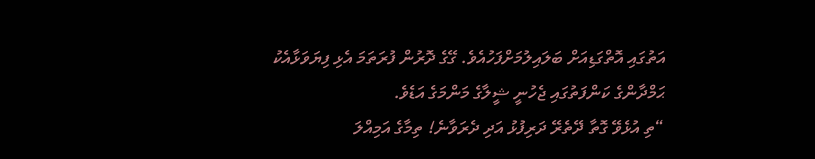އަތުގައި އޮތްގަޑިއަށް ބަލައިލުމަށްފަހުއެވެ. ގޭގެ ދޮރުން ފުރަތަމަ އެޅި ފިޔަވަޅާއެކު ޙަމްދާންގެ ކަންފަތުގައި ޖެހުނީ ޝީލާގެ މަންމަގެ އަޑެވެ.
“ތި އުޅެވޭ ގޮތާ ދޭތެރޭ ދަރިފުޅު އަދި ދެރަވާނެ! ތިމާގެ އަމިއްލަ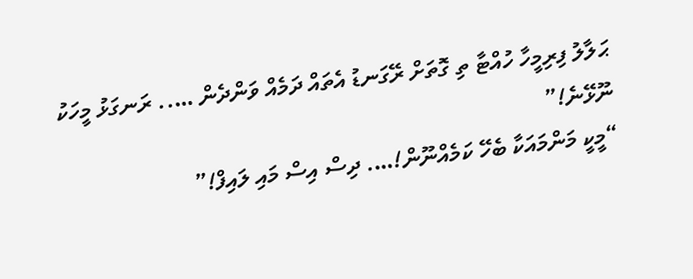ޙަލާލު ފިރިމީހާ ހުއްޓާ ތި ގޮތަށް ރޭގަނޑު އެތައް ދަމެއް ވަންދެން ….. ރަނގަޅު މީހަކު ނޫޅޭނެ!”
“މީކީ މަންމައަކާ ބެހޭ ކަމެއްނޫން!…. ދިސް އިސް މައި ލައިފް!”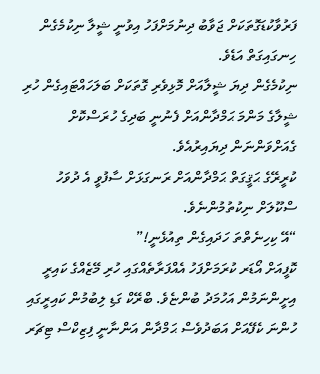ފަރުވާކުޑަގޮތަކަށް ޖަވާބު ދިނުމަށްފަހު އިވުނީ ޝީލާ ނިކުމެގެން ހިނގައިގަތް އަޑެވެ.
ނިކުމެގެން ދިޔަ ޝީލާއަށް މޮޅިވެރި ގޮތަކަށް ބަލަހައްޓައިގެން ހުރި ޝީލާގެ މަންމަ ޙަމްދާންއަށް ފެނުނީ ބަދިގެ ހުރަސްކޮށް ގެއަށްވަންނަން ދިޔައިރުއެވެ.
ކުރީރޭގެ ޙަޤީގަތް ޙަމްދާންއަށް ރަނގަޅަށް ސާފުވީ އެ ދުވަހު ސްކޫލަށް ނިކުތުމުންނެވެ.
“އޭ ކިހިނެތްތަ ހަދައިގެން ތިއުޅެނީ!”
ކޮފީއަށް އޯޑަރ ކުރަމަށްފަހު އެއްފަރާތެއްގައި ހުރި މޭޒެއްގެ ކައިރީ އިށީންނަމުން އަހުމަދު ބުންޏެވެ. ބްރޭކް ގަޑި ލިބުމުން ކައިރީގައި ހުންނަ ކެފޭއަށް އަބަދުވެސް ޙަމްދާން އަންނާނީ ފިޒިކްސް ޓިޗަރ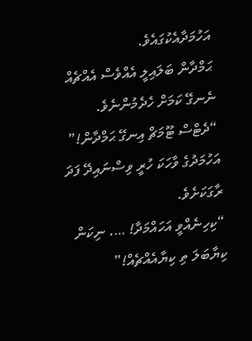އަހުމަދާއެކުގައެވެ.
ޙަމްދާން ބަލައިލީ އެއްވެސް އެއްޗެއް ނެނގޭ ކަމަށް ހެދެމުންނެވެ.
“ދެޓްސް ޓޫމަޗް އިނގޭ ޙަމްދާން!”
އަހުމަދުގެ ވާހަކަ ހުރީ ވިސްނައިދޭ ފަދަ ރާގަކަށެވެ.
“ކިހިނެއްވީ އަހައްމަދާ! …. ނިކަން ކިޔާބަލަ ތި ކިޔާއެއްޗެއް!”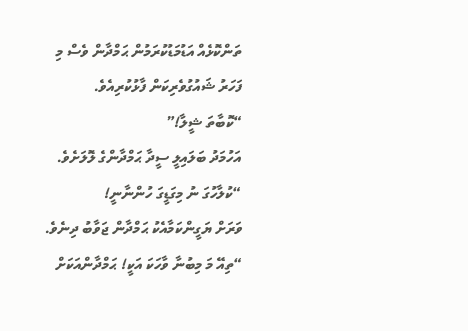ތަންކޮޅެއް އަޑުމަޑުކުރަމުން ޙަމްދާން ވެސް މި ފަހަރު ޝައުގުވެރިކަން ފާޅުކުރިއެވެ.
“ކޮބާތަ ޝީލާ!”
އަހުމަދު ބަލައިލީ ސީދާ ޙަމްދާންގެ ލޮލަށެވެ.
“ކުލާހުގަ ނު މިގަޑީގަ ހުންނާނީ!
ވަރަށް ޔަގީންކަމާއެކު ޙަމްދާން ޖަވާބު ދިނެވެ.
“ތިއޭ މަ މިބުނާ ވާހަކަ އަކީ! ޙަމްދާންއަކަށް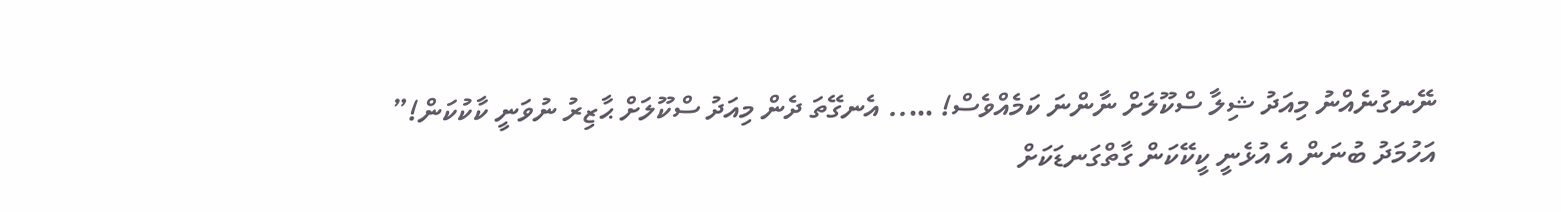ނޭނގުނެއްނު މިއަދު ޝިލާ ސްކޫލަށް ނާންނަ ކަމެއްވެސް! ….. އެނގޭތަ ދެން މިއަދު ސްކޫލަށް ޙާޒިރު ނުވަނީ ކާކުކަން!”
އަހުމަދު ބުނަން އެ އުޅެނީ ކީކޭކަން ގާތްގަނޑަކަށް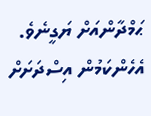ޙަމްދާންއަށް ޔަގީނެވެ. އެހެންކަމުން އިސްދަށަށް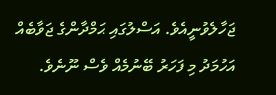ޖަހާލެވުނީއެވެ. އަސްލުގައި ޙަމްދާންގެ ޖަވާބެއް އަހުމަދު މި ފަހަރު ބޭނުމެއް ވެސް ނޫނެވެ.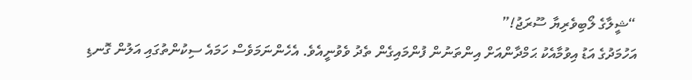“ޝީލާގެ ލޯބިވެރިޔާ ސޫރަޖު!”
އަހުމަދުގެ އަޑު އިވުމާއެކު ޙަމްދާންއަށް އިންތަނުން ފުންމައިގެން ތެދު ވެވުނީއެވެ. އެހެންނަމަވެސް ހަމައެ ސިކުންތުގައި އަލުން ގޮނޑި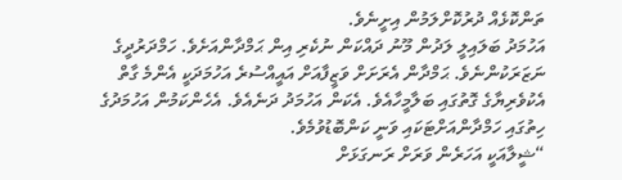ތަންކޮޅެއް ދުރުކޮށްލަމުން އިށީނެވެ.
އަހުމަދު ބަލައިލީ ލަދުން މޫނު ދައްކަން ނުކެރި އިން ޙަމްދާންއަށެވެ. ހަމްދަރުދީގެ ނަޒަރަކުންނެވެ. ޙަމްދާން އެރަށަށް ވަޒީފާއަށް އައީއްސުރެ އަހުމަދަކީ އެންމެ ގާތް އެކުވެރިޔާގެ ގޮތުގައި ބަލާމީހާއެވެ. އެކަން އަހުމަދު ދަނެއެވެ. އެހެންކަމުން އަހުމަދުގެ ހިތުގައި ހަމްދާންއަށްޓަކައި ވަނީ ކަންބޮޑުވުމެވެ.
“ޝީލާއަކީ އަހަރެން ވަރަށް ރަނގަޅަށް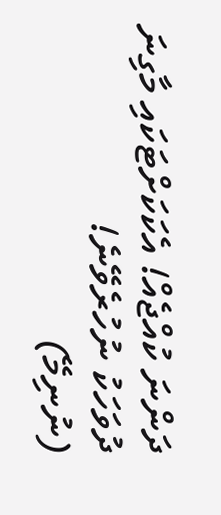ދަންނަ ކުއްޖެއް! އެކަކަށްޓަކައި މާގިނަ ދުވަހަކު ނުހުރެވޭނެ!
(ނުނިމޭ)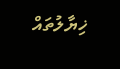ޚިޔާލުތައް